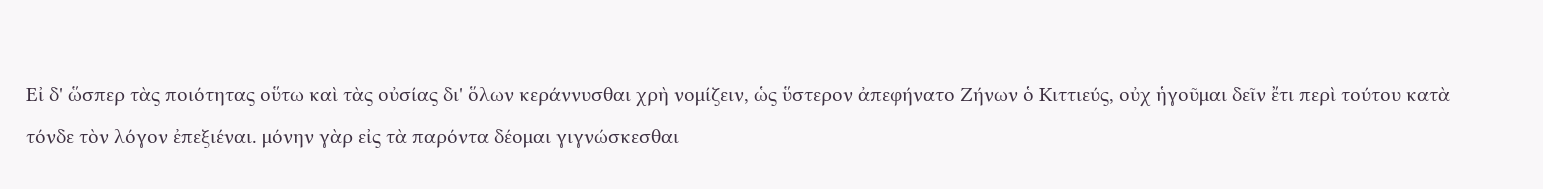Εἰ δ' ὥσπερ τὰς ποιότητας οὕτω καὶ τὰς οὐσίας δι' ὅλων κεράννυσθαι χρὴ νομίζειν, ὡς ὕστερον ἀπεφήνατο Ζήνων ὁ Κιττιεύς, οὐχ ἡγοῦμαι δεῖν ἔτι περὶ τούτου κατὰ τόνδε τὸν λόγον ἐπεξιέναι. μόνην γὰρ εἰς τὰ παρόντα δέομαι γιγνώσκεσθαι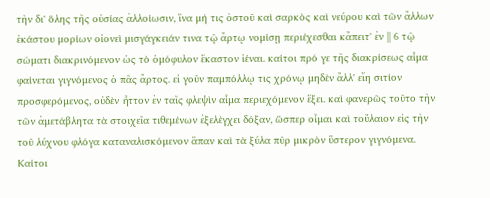τὴν δι' ὅλης τῆς οὐσίας ἀλλοίωσιν, ἵνα μή τις ὀστοῦ καὶ σαρκὸς καὶ νεύρου καὶ τῶν ἄλλων ἑκάστου μορίων οἱονεὶ μισγάγκειάν τινα τῷ ἄρτῳ νομίσῃ περιέχεσθαι κἄπειτ' ἐν || 6 τῷ σώματι διακρινόμενον ὡς τὸ ὁμόφυλον ἕκαστον ἰέναι. καίτοι πρό γε τῆς διακρίσεως αἷμα φαίνεται γιγνόμενος ὁ πᾶς ἄρτος. εἰ γοῦν παμπόλλῳ τις χρόνῳ μηδὲν ἄλλ' εἴη σιτίον προσφερόμενος, οὐδὲν ἧττον ἐν ταῖς φλεψὶν αἷμα περιεχόμενον ἕξει. καὶ φανερῶς τοῦτο τὴν τῶν ἀμετάβλητα τὰ στοιχεῖα τιθεμένων ἐξελέγχει δόξαν, ὥσπερ οἶμαι καὶ τοὔλαιον εἰς τὴν τοῦ λύχνου φλόγα καταναλισκόμενον ἅπαν καὶ τὰ ξύλα πῦρ μικρὸν ὕστερον γιγνόμενα.
Καίτοι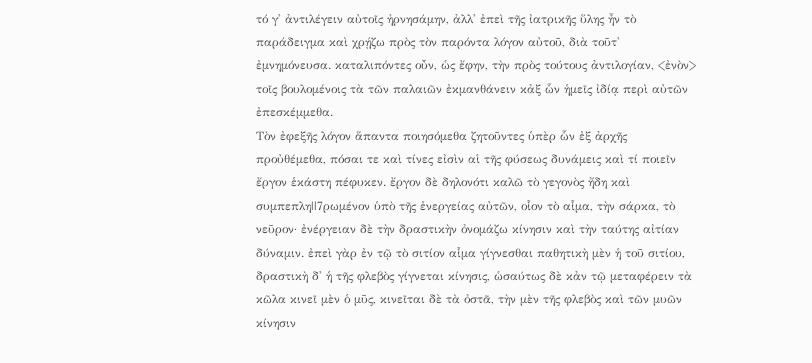τό γ' ἀντιλέγειν αὐτοῖς ἠρνησάμην, ἀλλ' ἐπεὶ τῆς ἰατρικῆς ὕλης ἦν τὸ παράδειγμα καὶ χρῄζω πρὸς τὸν παρόντα λόγον αὐτοῦ, διὰ τοῦτ' ἐμνημόνευσα. καταλιπόντες οὖν, ὡς ἔφην, τὴν πρὸς τούτους ἀντιλογίαν, <ἐνὸν> τοῖς βουλομένοις τὰ τῶν παλαιῶν ἐκμανθάνειν κἀξ ὧν ἡμεῖς ἰδίᾳ περὶ αὐτῶν ἐπεσκέμμεθα.
Τὸν ἐφεξῆς λόγον ἅπαντα ποιησόμεθα ζητοῦντες ὑπὲρ ὧν ἐξ ἀρχῆς προὐθέμεθα, πόσαι τε καὶ τίνες εἰσὶν αἱ τῆς φύσεως δυνάμεις καὶ τί ποιεῖν ἔργον ἑκάστη πέφυκεν. ἔργον δὲ δηλονότι καλῶ τὸ γεγονὸς ἤδη καὶ συμπεπλη||7ρωμένον ὑπὸ τῆς ἐνεργείας αὐτῶν, οἷον τὸ αἷμα, τὴν σάρκα, τὸ νεῦρον· ἐνέργειαν δὲ τὴν δραστικὴν ὀνομάζω κίνησιν καὶ τὴν ταύτης αἰτίαν δύναμιν. ἐπεὶ γὰρ ἐν τῷ τὸ σιτίον αἷμα γίγνεσθαι παθητικὴ μὲν ἡ τοῦ σιτίου, δραστικὴ δ' ἡ τῆς φλεβὸς γίγνεται κίνησις, ὡσαύτως δὲ κἀν τῷ μεταφέρειν τὰ κῶλα κινεῖ μὲν ὁ μῦς, κινεῖται δὲ τὰ ὀστᾶ, τὴν μὲν τῆς φλεβὸς καὶ τῶν μυῶν κίνησιν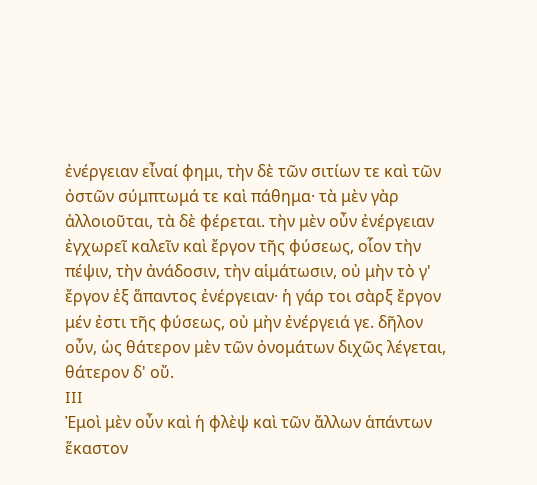ἐνέργειαν εἶναί φημι, τὴν δὲ τῶν σιτίων τε καὶ τῶν ὀστῶν σύμπτωμά τε καὶ πάθημα· τὰ μὲν γὰρ ἀλλοιοῦται, τὰ δὲ φέρεται. τὴν μὲν οὖν ἐνέργειαν ἐγχωρεῖ καλεῖν καὶ ἔργον τῆς φύσεως, οἷον τὴν πέψιν, τὴν ἀνάδοσιν, τὴν αἱμάτωσιν, οὐ μὴν τὸ γ' ἔργον ἐξ ἅπαντος ἐνέργειαν· ἡ γάρ τοι σὰρξ ἔργον μέν ἐστι τῆς φύσεως, οὐ μὴν ἐνέργειά γε. δῆλον οὖν, ὡς θάτερον μὲν τῶν ὀνομάτων διχῶς λέγεται, θάτερον δ' οὔ.
III
Ἐμοὶ μὲν οὖν καὶ ἡ φλὲψ καὶ τῶν ἄλλων ἁπάντων ἕκαστον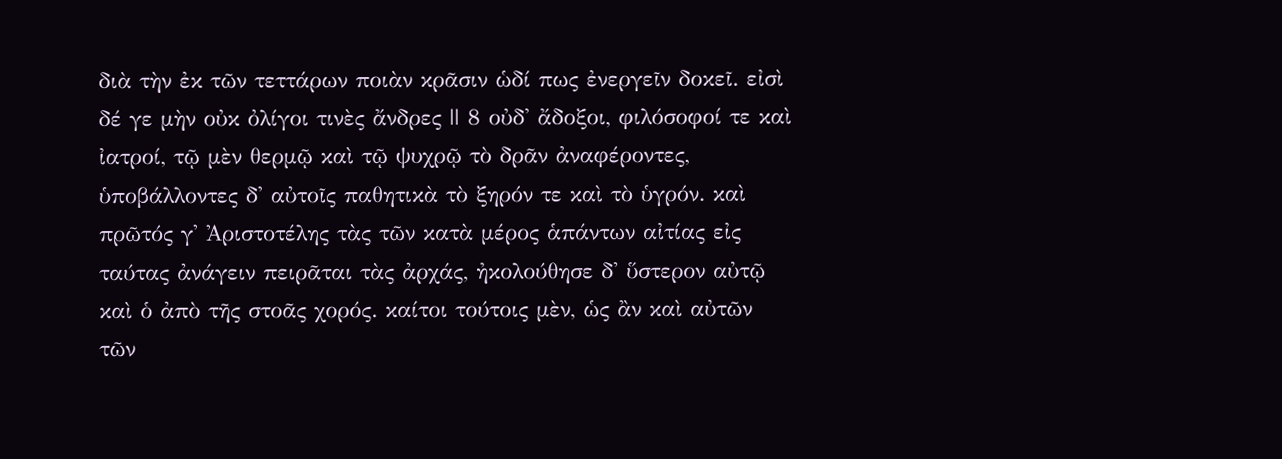διὰ τὴν ἐκ τῶν τεττάρων ποιὰν κρᾶσιν ὡδί πως ἐνεργεῖν δοκεῖ. εἰσὶ δέ γε μὴν οὐκ ὀλίγοι τινὲς ἄνδρες || 8 οὐδ' ἄδοξοι, φιλόσοφοί τε καὶ ἰατροί, τῷ μὲν θερμῷ καὶ τῷ ψυχρῷ τὸ δρᾶν ἀναφέροντες, ὑποβάλλοντες δ' αὐτοῖς παθητικὰ τὸ ξηρόν τε καὶ τὸ ὑγρόν. καὶ πρῶτός γ' Ἀριστοτέλης τὰς τῶν κατὰ μέρος ἁπάντων αἰτίας εἰς ταύτας ἀνάγειν πειρᾶται τὰς ἀρχάς, ἠκολούθησε δ' ὕστερον αὐτῷ καὶ ὁ ἀπὸ τῆς στοᾶς χορός. καίτοι τούτοις μὲν, ὡς ἂν καὶ αὐτῶν τῶν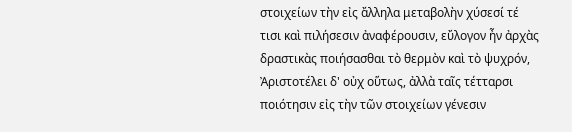στοιχείων τὴν εἰς ἄλληλα μεταβολὴν χύσεσί τέ τισι καὶ πιλήσεσιν ἀναφέρουσιν, εὔλογον ἦν ἀρχὰς δραστικὰς ποιήσασθαι τὸ θερμὸν καὶ τὸ ψυχρόν, Ἀριστοτέλει δ' οὐχ οὕτως, ἀλλὰ ταῖς τέτταρσι ποιότησιν εἰς τὴν τῶν στοιχείων γένεσιν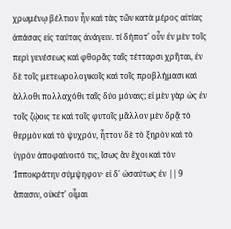χρωμένῳ βέλτιον ἦν καὶ τὰς τῶν κατὰ μέρος αἰτίας ἁπάσας εἰς ταύτας ἀνάγειν. τί δήποτ' οὖν ἐν μὲν τοῖς περὶ γενέσεως καὶ φθορᾶς ταῖς τέτταρσι χρῆται, ἐν δὲ τοῖς μετεωρολογικοῖς καὶ τοῖς προβλήμασι καὶ ἄλλοθι πολλαχόθι ταῖς δύο μόναις; εἰ μὲν γὰρ ὡς ἐν τοῖς ζῴοις τε καὶ τοῖς φυτοῖς μᾶλλον μὲν δρᾷ τὸ θερμὸν καὶ τὸ ψυχρόν, ἧττον δὲ τὸ ξηρὸν καὶ τὸ ὑγρὸν ἀποφαίνοιτό τις, ἴσως ἂν ἔχοι καὶ τὸν Ἱπποκράτην σύμψηφον· εἰ δ' ὡσαύτως ἐν || 9 ἅπασιν, οὐκέτ' οἶμαι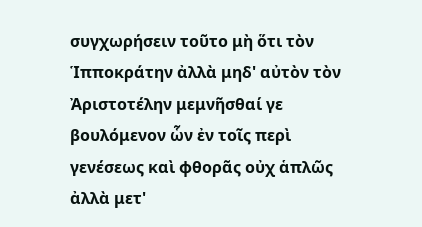συγχωρήσειν τοῦτο μὴ ὅτι τὸν Ἱπποκράτην ἀλλὰ μηδ' αὐτὸν τὸν Ἀριστοτέλην μεμνῆσθαί γε βουλόμενον ὧν ἐν τοῖς περὶ γενέσεως καὶ φθορᾶς οὐχ ἁπλῶς ἀλλὰ μετ'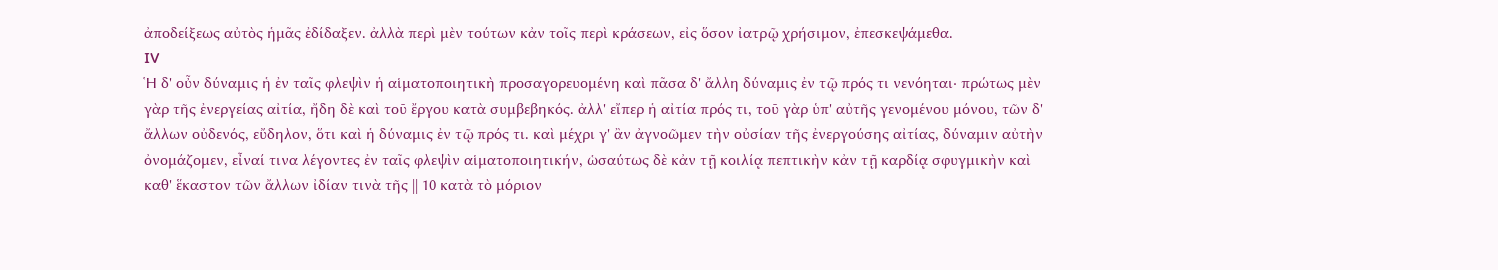ἀποδείξεως αὐτὸς ἡμᾶς ἐδίδαξεν. ἀλλὰ περὶ μὲν τούτων κἀν τοῖς περὶ κράσεων, εἰς ὅσον ἰατρῷ χρήσιμον, ἐπεσκεψάμεθα.
IV
Ἡ δ' οὖν δύναμις ἡ ἐν ταῖς φλεψὶν ἡ αἱματοποιητικὴ προσαγορευομένη καὶ πᾶσα δ' ἄλλη δύναμις ἐν τῷ πρός τι νενόηται· πρώτως μὲν γὰρ τῆς ἐνεργείας αἰτία, ἤδη δὲ καὶ τοῦ ἔργου κατὰ συμβεβηκός. ἀλλ' εἴπερ ἡ αἰτία πρός τι, τοῦ γὰρ ὑπ' αὐτῆς γενομένου μόνου, τῶν δ' ἄλλων οὐδενός, εὔδηλον, ὅτι καὶ ἡ δύναμις ἐν τῷ πρός τι. καὶ μέχρι γ' ἂν ἀγνοῶμεν τὴν οὐσίαν τῆς ἐνεργούσης αἰτίας, δύναμιν αὐτὴν ὀνομάζομεν, εἶναί τινα λέγοντες ἐν ταῖς φλεψὶν αἱματοποιητικήν, ὡσαύτως δὲ κἀν τῇ κοιλίᾳ πεπτικὴν κἀν τῇ καρδίᾳ σφυγμικὴν καὶ καθ' ἕκαστον τῶν ἄλλων ἰδίαν τινὰ τῆς || 10 κατὰ τὸ μόριον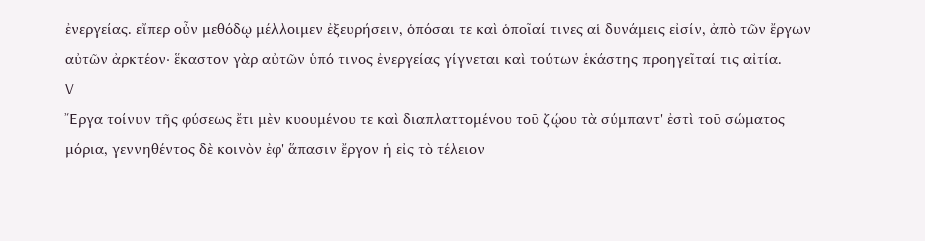ἐνεργείας. εἴπερ οὖν μεθόδῳ μέλλοιμεν ἐξευρήσειν, ὁπόσαι τε καὶ ὁποῖαί τινες αἱ δυνάμεις εἰσίν, ἀπὸ τῶν ἔργων αὐτῶν ἀρκτέον· ἕκαστον γὰρ αὐτῶν ὑπό τινος ἐνεργείας γίγνεται καὶ τούτων ἑκάστης προηγεῖταί τις αἰτία.
V
Ἔργα τοίνυν τῆς φύσεως ἔτι μὲν κυουμένου τε καὶ διαπλαττομένου τοῦ ζῴου τὰ σύμπαντ' ἐστὶ τοῦ σώματος μόρια, γεννηθέντος δὲ κοινὸν ἐφ' ἅπασιν ἔργον ἡ εἰς τὸ τέλειον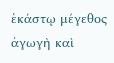ἑκάστῳ μέγεθος ἀγωγὴ καὶ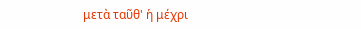μετὰ ταῦθ' ἡ μέχρι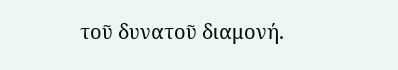τοῦ δυνατοῦ διαμονή.